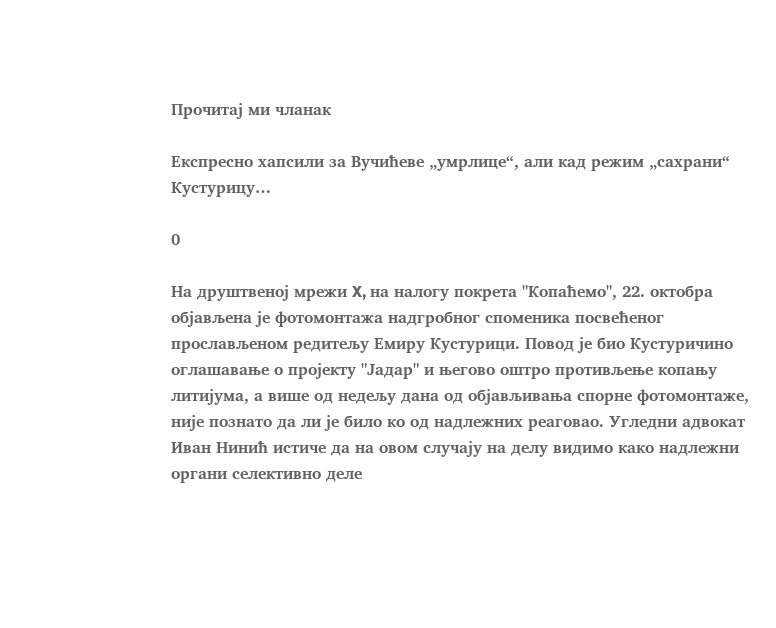Прочитај ми чланак

Експресно хапсили за Вучићеве „умрлице“, али кад режим „сахрани“ Кустурицу…

0

На друштвеној мрежи X, на налогу покрета "Копаћемо", 22. октобра објављена је фотомонтажа надгробног споменика посвећеног прослављеном редитељу Емиру Кустурици. Повод је био Кустуричино оглашавање о пројекту "Јадар" и његово оштро противљење копању литијума, а више од недељу дана од објављивања спорне фотомонтаже, није познато да ли је било ко од надлежних реаговао. Угледни адвокат Иван Нинић истиче да на овом случају на делу видимо како надлежни органи селективно деле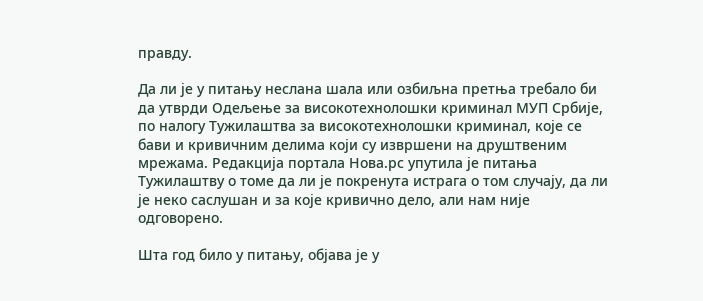правду.

Да ли је у питању неслана шала или озбиљна претња требало би да утврди Одељење за високотехнолошки криминал МУП Србије, по налогу Тужилаштва за високотехнолошки криминал, које се бави и кривичним делима који су извршени на друштвеним мрежама. Редакција портала Нова.рс упутила је питања Тужилаштву о томе да ли је покренута истрага о том случају, да ли је неко саслушан и за које кривично дело, али нам није одговорено.

Шта год било у питању, објава је у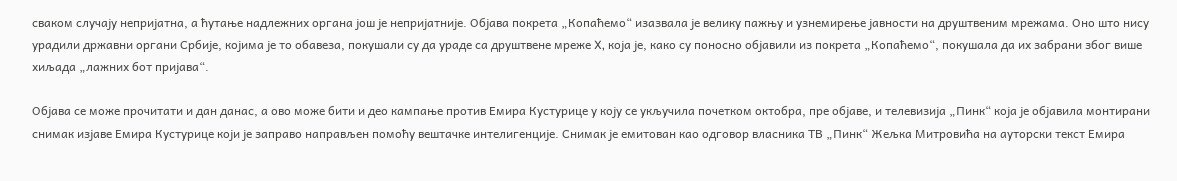сваком случају непријатна, а ћутање надлежних органа још је непријатније. Објава покрета „Копаћемо“ изазвала је велику пажњу и узнемирење јавности на друштвеним мрежама. Оно што нису урадили државни органи Србије, којима је то обавеза, покушали су да ураде са друштвене мреже X, која је, како су поносно објавили из покрета „Копаћемо“, покушала да их забрани због више хиљада „лажних бот пријава“.

Објава се може прочитати и дан данас, а ово може бити и део кампање против Емира Кустурице у коју се укључила почетком октобра, пре објаве, и телевизија „Пинк“ која је објавила монтирани снимак изјаве Емира Кустурице који је заправо направљен помоћу вештачке интелигенције. Снимак је емитован као одговор власника ТВ „Пинк“ Жељка Митровића на ауторски текст Емира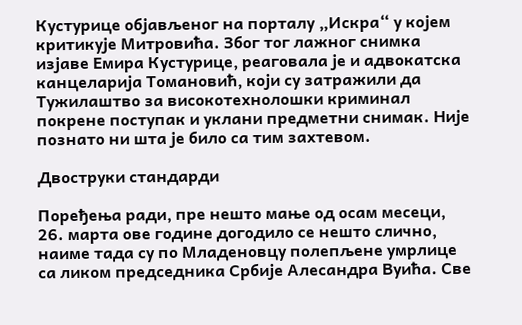Кустурице објављеног на порталу „Искра“ у којем критикује Митровића. Због тог лажног снимка изјаве Емира Кустурице, реаговала је и адвокатска канцеларија Томановић, који су затражили да Тужилаштво за високотехнолошки криминал покрене поступак и уклани предметни снимак. Није познато ни шта је било са тим захтевом.

Двоструки стандарди

Поређења ради, пре нешто мање од осам месеци, 26. марта ове године догодило се нешто слично, наиме тада су по Младеновцу полепљене умрлице са ликом председника Србије Алесандра Вуића. Све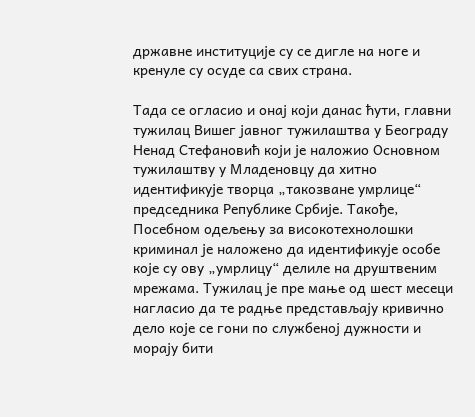државне институције су се дигле на ноге и кренуле су осуде са свих страна.

Тада се огласио и онај који данас ћути, главни тужилац Вишег јавног тужилаштва у Београду Ненад Стефановић који је наложио Основном тужилаштву у Младеновцу да хитно идентификује творца „такозване умрлице“ председника Републике Србије. Такође, Посебном одељењу за високотехнолошки криминал је наложено да идентификује особе које су ову „умрлицу“ делиле на друштвеним мрежама. Тужилац је пре мање од шест месеци нагласио да те радње представљају кривично дело које се гони по службеној дужности и морају бити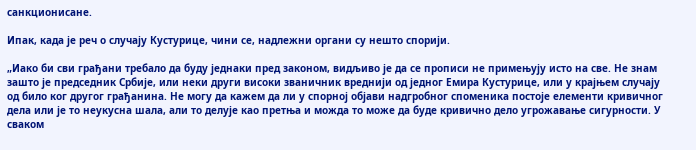санкционисане.

Ипак, када је реч о случају Кустурице, чини се, надлежни органи су нешто спорији.

„Иако би сви грађани требало да буду једнаки пред законом, видљиво је да се прописи не примењују исто на све. Не знам зашто је председник Србије, или неки други високи званичник вреднији од једног Емира Кустурице, или у крајњем случају од било ког другог грађанина. Не могу да кажем да ли у спорној објави надгробног споменика постоје елементи кривичног дела или је то неукусна шала, али то делује као претња и можда то може да буде кривично дело угрожавање сигурности. У сваком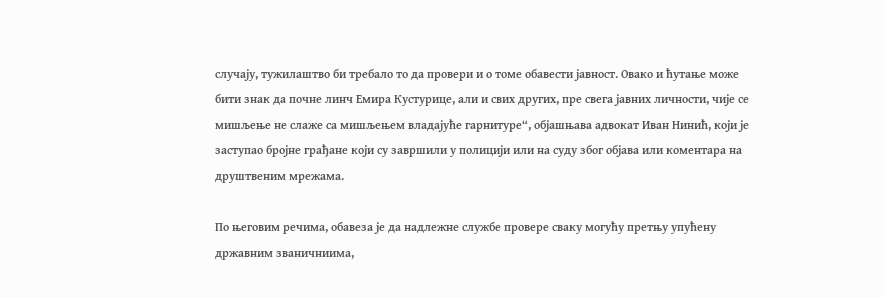случају, тужилаштво би требало то да провери и о томе обавести јавност. Овако и ћутање може бити знак да почне линч Емира Кустурице, али и свих других, пре свега јавних личности, чије се мишљење не слаже са мишљењем владајуће гарнитуре“, објашњава адвокат Иван Нинић, који је заступао бројне грађане који су завршили у полицији или на суду због објава или коментара на друштвеним мрежама.

По његовим речима, обавеза је да надлежне службе провере сваку могућу претњу упућену државним званичниима,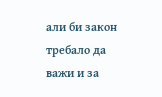али би закон требало да важи и за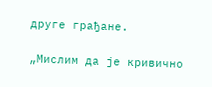друге грађане.

„Мислим да је кривично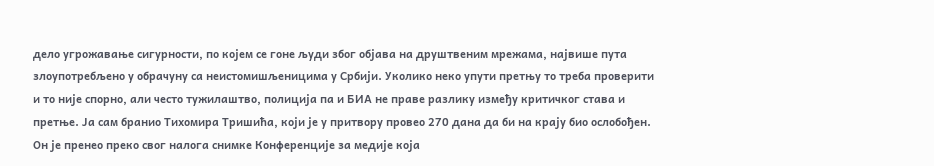дело угрожавање сигурности, по којем се гоне људи због објава на друштвеним мрежама, највише пута злоупотребљено у обрачуну са неистомишљеницима у Србији. Уколико неко упути претњу то треба проверити и то није спорно, али често тужилаштво, полиција па и БИА не праве разлику између критичког става и претње. Ја сам бранио Тихомира Тришића, који је у притвору провео 270 дана да би на крају био ослобођен. Он је пренео преко свог налога снимке Конференције за медије која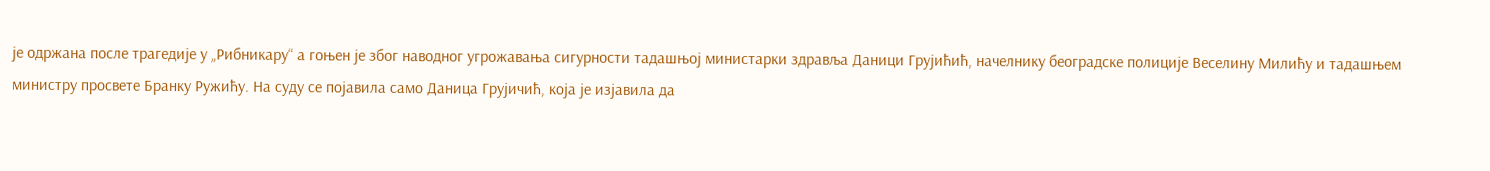је одржана после трагедије у „Рибникару“ а гоњен је због наводног угрожавања сигурности тадашњој министарки здравља Даници Грујићић, начелнику београдске полиције Веселину Милићу и тадашњем министру просвете Бранку Ружићу. На суду се појавила само Даница Грујичић, која је изјавила да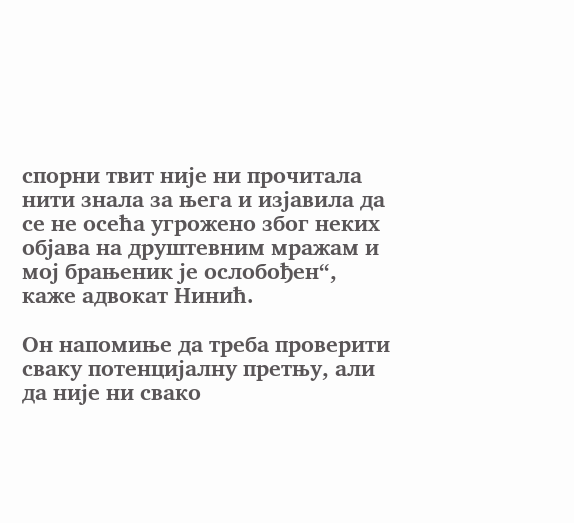спорни твит није ни прочитала нити знала за њега и изјавила да се не осећа угрожено због неких објава на друштевним мражам и мој брањеник је ослобођен“, каже адвокат Нинић.

Он напомиње да треба проверити сваку потенцијалну претњу, али да није ни свако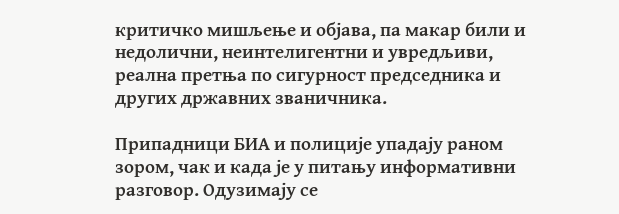критичко мишљење и објава, па макар били и недолични, неинтелигентни и увредљиви, реална претња по сигурност председника и других државних званичника.

Припадници БИА и полиције упадају раном зором, чак и када је у питању информативни разговор. Одузимају се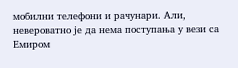мобилни телефони и рачунари. Али, невероватно је да нема поступања у вези са Емиром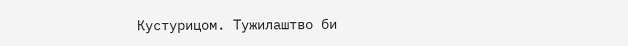Кустурицом. Тужилаштво би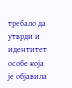требало да утврди и идентитет особе која је објавила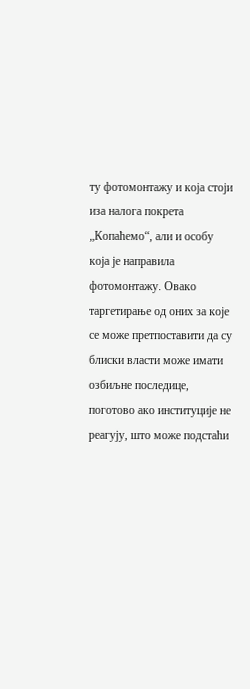ту фотомонтажу и која стоји иза налога покрета „Копаћемо“, али и особу која је направила фотомонтажу. Овако таргетирање од оних за које се може претпоставити да су блиски власти може имати озбиљне последице, поготово ако институције не реагују, што може подстаћи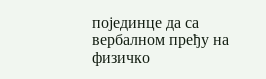појединце да са вербалном пређу на физичко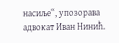насиље“, упозорава адвокат Иван Нинић.